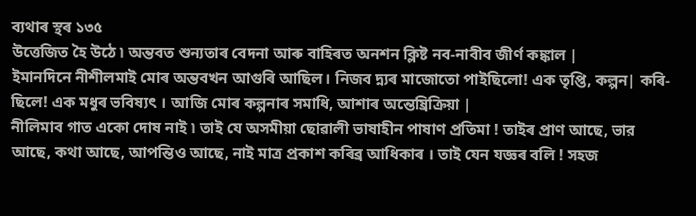ব্যথাৰ স্থৰ ১৩৫
উত্তেজিত হৈ উঠে ৷ অন্তবত শুন্যতাৰ বেদনা আৰু বাহিৰত অনশন ক্লিষ্ট নব-নাবীব জীর্ণ কঙ্কাল |
ইমানদিনে নীশীলমাই মোৰ অন্তবখন আগুৰি আছিল। নিজব দ্ন্যৰ মাজোতো পাইছিলো! এক তৃপ্তি, কল্পন| কৰি- ছিলে! এক মধুৰ ভবিষ্যৎ । আজি মোৰ কল্পনাৰ সমাধি, আশাৰ অন্তেষ্রিক্রিয়া |
নীলিমাব গাত একো দোষ নাই ৷ তাই যে অসমীয়া ছোৱালী ভাষাহীন পাষাণ প্রতিমা ! তাইৰ প্রাণ আছে, ভার আছে, কথা আছে, আপন্তিও আছে, নাই মাত্র প্রকাশ কৰিব্ৰ আধিকাৰ । তাই যেন যজ্ঞৰ বলি ! সহজ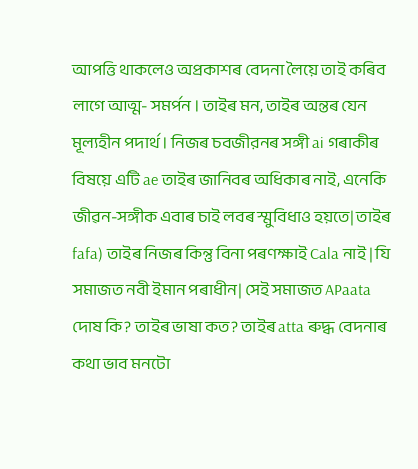আপত্তি থাকলেও অপ্রকাশৰ বেদনা লৈয়ে তাই কৰিব লাগে আত্ম- সমর্পন । তাইৰ মন, তাইৰ অন্তৰ যেন মূল্যহীন পদার্থ । নিজৰ চবজীরনৰ সঙ্গী ai গৰাকীৰ বিষয়ে এটি ae তাইৰ জানিবৰ অধিকাৰ নাই, এনেকি জীৱন-সঙ্গীক এবাৰ চাই লবৰ স্মুবিধাও হয়তে| তাইৰ fafa) তাইৰ নিজৰ কিন্তু বিনা পৰণক্ষাই Cala নাই | যি সমাজত নবী ইমান পৰাধীন| সেই সমাজত APaata দোষ কি? তাইৰ ভাষা কত? তাইৰ atta ৰুদ্ধ বেদনাৰ কথা ভাব মনটো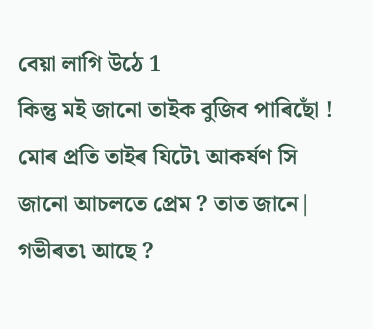বেয়া লাগি উঠে 1
কিন্তু মই জানো তাইক বুজিব পাৰিছোঁ ! মোৰ প্রতি তাইৰ যিটে৷ আকর্ষণ সি জানো আচলতে প্ৰেম ? তাত জানে| গভীৰত৷ আছে ?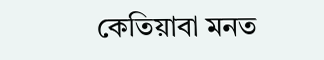কেতিয়াবা মনত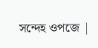সন্দেহ ওপজে |